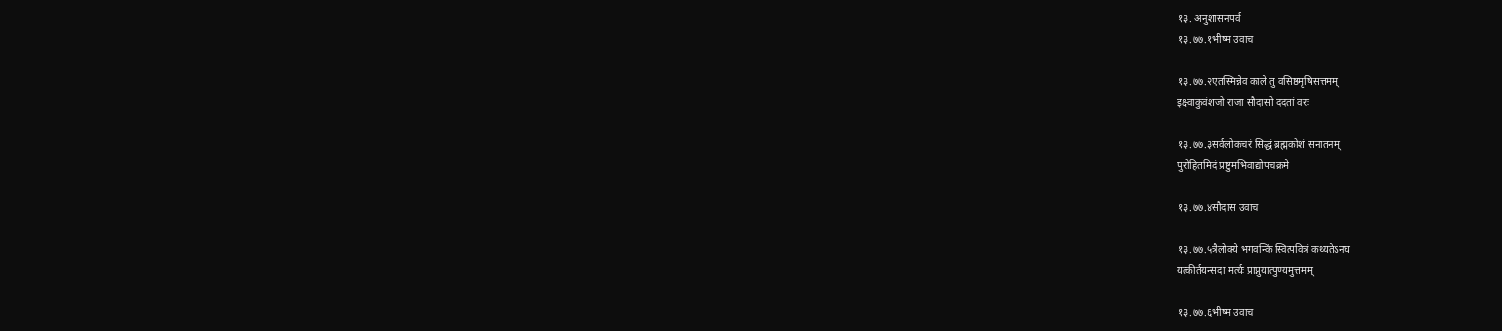१३. अनुशासनपर्व
१३.७७.१भीष्म उवाच

१३.७७.२एतस्मिन्नेव काले तु वसिष्ठमृषिसत्तमम्
इक्ष्वाकुवंशजो राजा सौदासो ददतां वरः

१३.७७.३सर्वलोकचरं सिद्धं ब्रह्मकोशं सनातनम्
पुरोहितमिदं प्रष्टुमभिवाद्योपचक्रमे

१३.७७.४सौदास उवाच

१३.७७.५त्रैलोक्ये भगवन्किं स्वित्पवित्रं कथ्यतेऽनघ
यत्कीर्तयन्सदा मर्त्यः प्राप्नुयात्पुण्यमुत्तमम्

१३.७७.६भीष्म उवाच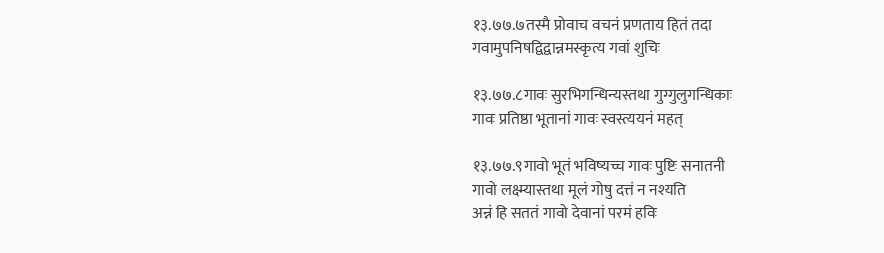१३.७७.७तस्मै प्रोवाच वचनं प्रणताय हितं तदा
गवामुपनिषद्विद्वान्नमस्कृत्य गवां शुचिः

१३.७७.८गावः सुरभिगन्धिन्यस्तथा गुग्गुलुगन्धिकाः
गावः प्रतिष्ठा भूतानां गावः स्वस्त्ययनं महत्

१३.७७.९गावो भूतं भविष्यच्च गावः पुष्टिः सनातनी
गावो लक्ष्म्यास्तथा मूलं गोषु दत्तं न नश्यति
अन्नं हि सततं गावो देवानां परमं हविः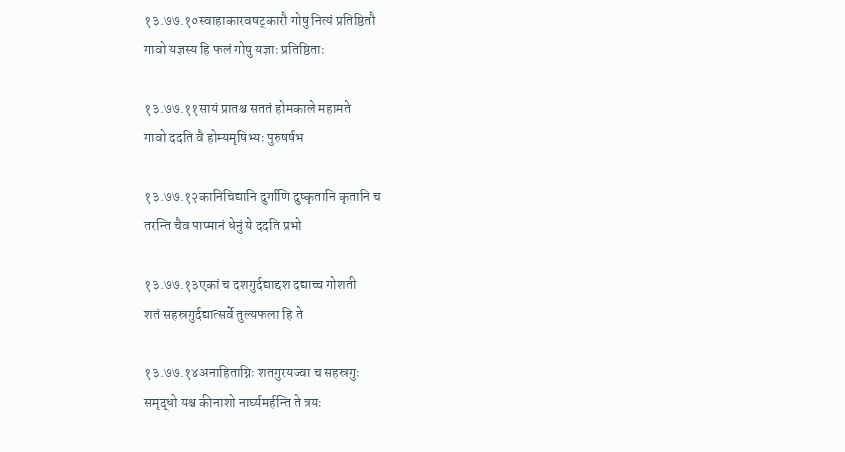१३.७७.१०स्वाहाकारवषट्कारौ गोषु नित्यं प्रतिष्ठितौ
गावो यज्ञस्य हि फलं गोषु यज्ञाः प्रतिष्ठिताः

१३.७७.११सायं प्रातश्च सततं होमकाले महामते
गावो ददति वै होम्यमृषिभ्यः पुरुषर्षभ

१३.७७.१२कानिचिद्यानि दुर्गाणि दुष्कृतानि कृतानि च
तरन्ति चैव पाप्मानं धेनुं ये ददति प्रभो

१३.७७.१३एकां च दशगुर्दद्याद्दश दद्याच्च गोशती
शतं सहस्रगुर्दद्यात्सर्वे तुल्यफला हि ते

१३.७७.१४अनाहिताग्निः शतगुरयज्वा च सहस्रगुः
समृद्धो यश्च कीनाशो नार्घ्यमर्हन्ति ते त्रयः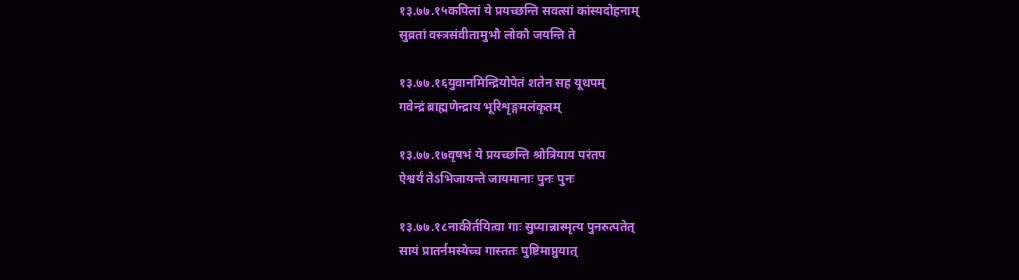१३.७७.१५कपिलां ये प्रयच्छन्ति सवत्सां कांस्यदोहनाम्
सुव्रतां वस्त्रसंवीतामुभौ लोकौ जयन्ति ते

१३.७७.१६युवानमिन्द्रियोपेतं शतेन सह यूथपम्
गवेन्द्रं ब्राह्मणेन्द्राय भूरिशृङ्गमलंकृतम्

१३.७७.१७वृषभं ये प्रयच्छन्ति श्रोत्रियाय परंतप
ऐश्वर्यं तेऽभिजायन्ते जायमानाः पुनः पुनः

१३.७७.१८नाकीर्तयित्वा गाः सुप्यान्नास्मृत्य पुनरुत्पतेत्
सायं प्रातर्नमस्येच्च गास्ततः पुष्टिमाप्नुयात्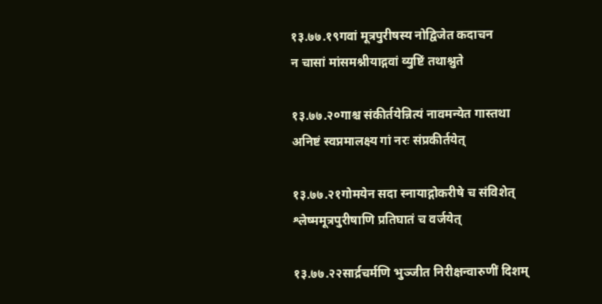१३.७७.१९गवां मूत्रपुरीषस्य नोद्विजेत कदाचन
न चासां मांसमश्नीयाद्गवां व्युष्टिं तथाश्नुते

१३.७७.२०गाश्च संकीर्तयेन्नित्यं नावमन्येत गास्तथा
अनिष्टं स्वप्नमालक्ष्य गां नरः संप्रकीर्तयेत्

१३.७७.२१गोमयेन सदा स्नायाद्गोकरीषे च संविशेत्
श्लेष्ममूत्रपुरीषाणि प्रतिघातं च वर्जयेत्

१३.७७.२२सार्द्रचर्मणि भुञ्जीत निरीक्षन्वारुणीं दिशम्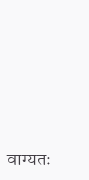वाग्यतः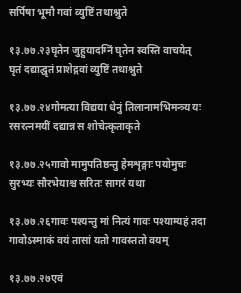सर्पिषा भूमौ गवां व्युष्टिं तथाश्नुते

१३.७७.२३घृतेन जुहुयादग्निं घृतेन स्वस्ति वाचयेत्
घृतं दद्याद्घृतं प्राशेद्गवां व्युष्टिं तथाश्नुते

१३.७७.२४गोमत्या विद्यया धेनुं तिलानामभिमन्त्र्य यः
रसरत्नमयीं दद्यान्न स शोचेत्कृताकृते

१३.७७.२५गावो मामुपतिष्ठन्तु हेमशृङ्गाः पयोमुचः
सुरभ्यः सौरभेयाश्च सरितः सागरं यथा

१३.७७.२६गावः पश्यन्तु मां नित्यं गावः पश्याम्यहं तदा
गावोऽस्माकं वयं तासां यतो गावस्ततो वयम्

१३.७७.२७एवं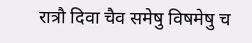रात्रौ दिवा चैव समेषु विषमेषु च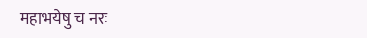महाभयेषु च नरः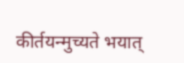कीर्तयन्मुच्यते भयात्